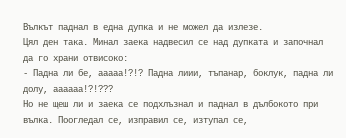Вълкът паднал в една дупка и не можел да излезе.
Цял ден така. Минал заека надвесил се над дупката и започнал да го храни отвисоко:
- Падна ли бе, ааааа!?!? Падна лиии, тъпанар, боклук, падна ли долу, аааааа!?!???
Но не щеш ли и заека се подхлъзнал и паднал в дълбокото при вълка. Поогледал се, изправил се, изтупал се,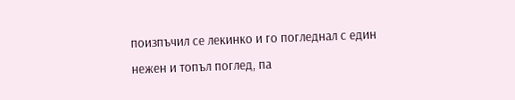поизпъчил се лекинко и го погледнал с един нежен и топъл поглед, па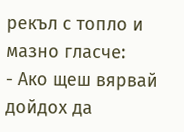рекъл с топло и мазно гласче:
- Ако щеш вярвай дойдох да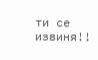ти се извиня!!